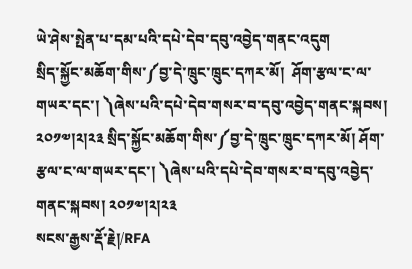ཡེ་ཤེས་སྤེན་པ་དམ་པའི་དཔེ་དེབ་དབུ་འབྱེད་གནང་འདུག
སྲིད་སྐྱོང་མཆོག་གིས་༼བྱ་དེ་ཁྲུང་ཁྲུང་དཀར་མོ།  ཤོག་རྩལ་ང་ལ་གཡར་དང་། ༽ཞེས་པའི་དཔེ་དེབ་གསར་བ་དབུ་འབྱེད་གནང་སྐབས། ༢༠༡༧།༢།༢༣ སྲིད་སྐྱོང་མཆོག་གིས་༼བྱ་དེ་ཁྲུང་ཁྲུང་དཀར་མོ། ཤོག་རྩལ་ང་ལ་གཡར་དང་། ༽ཞེས་པའི་དཔེ་དེབ་གསར་བ་དབུ་འབྱེད་གནང་སྐབས། ༢༠༡༧།༢།༢༣
སངས་རྒྱས་རྡོ་རྗེ།/RFA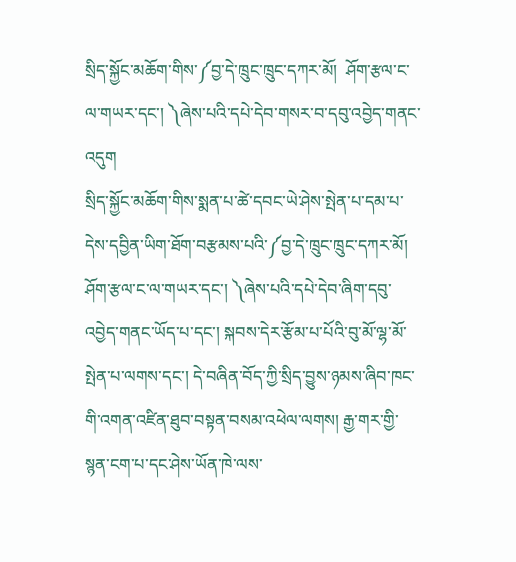སྲིད་སྐྱོང་མཆོག་གིས་༼བྱ་དེ་ཁྲུང་ཁྲུང་དཀར་མོ།  ཤོག་རྩལ་ང་ལ་གཡར་དང་། ༽ཞེས་པའི་དཔེ་དེབ་གསར་བ་དབུ་འབྱེད་གནང་འདུག
སྲིད་སྐྱོང་མཆོག་གིས་སྨན་པ་ཚེ་དབང་ཡེ་ཤེས་སྤེན་པ་དམ་པ་དེས་དབྱིན་ཡིག་ཐོག་བརྩམས་པའི་༼བྱ་དེ་ཁྲུང་ཁྲུང་དཀར་མོ།  ཤོག་རྩལ་ང་ལ་གཡར་དང་། ༽ཞེས་པའི་དཔེ་དེབ་ཞིག་དབུ་འབྱེད་གནང་ཡོད་པ་དང་། སྐབས་དེར་རྩོམ་པ་པོའི་བུ་མོ་ལྷ་མོ་སྤེན་པ་ལགས་དང་། དེ་བཞིན་བོད་ཀྱི་སྲིད་བྱུས་ཉམས་ཞིབ་ཁང་གི་འགན་འཛིན་ཐུབ་བསྟན་བསམ་འཕེལ་ལགས། རྒྱ་གར་གྱི་སྙན་ངག་པ་དང་ཤེས་ཡོན་ཁེ་ལས་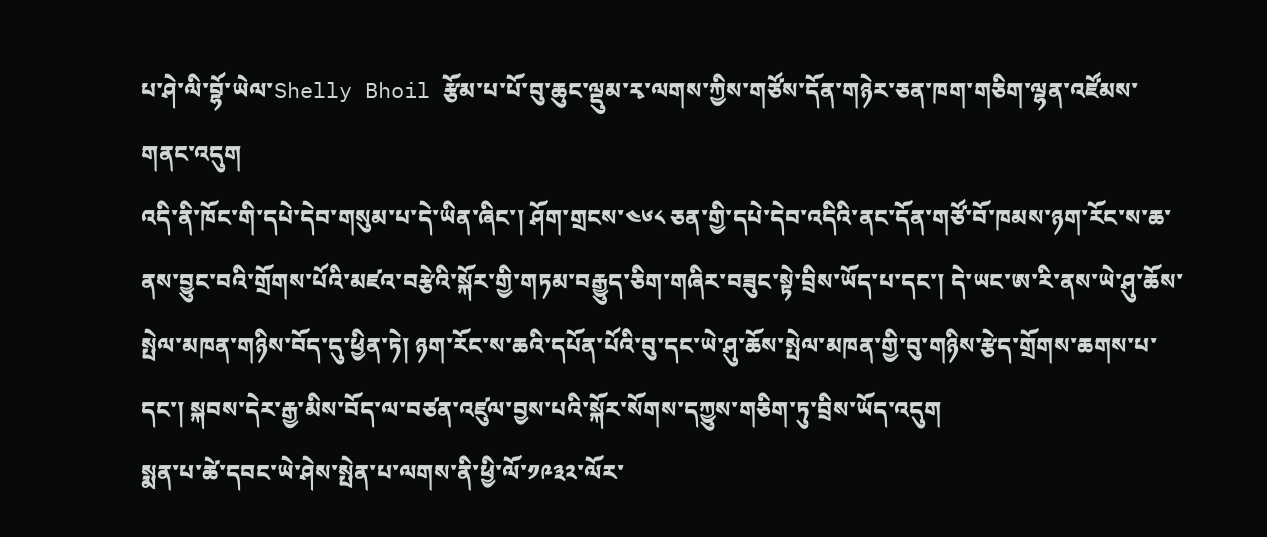པ་ཤེ་ལི་བྷོ་ཡེལ་Shelly Bhoil རྩོམ་པ་པོ་བུ་ཆུང་ལྡུམ་རྭ་ལགས་ཀྱིས་གཙོས་དོན་གཉེར་ཅན་ཁག་གཅིག་ལྷན་འཛོམས་གནང་འདུག
འདི་ནི་ཁོང་གི་དཔེ་དེབ་གསུམ་པ་དེ་ཡིན་ཞིང་། ཤོག་གྲངས་༤༦༨ ཅན་གྱི་དཔེ་དེབ་འདིའི་ནང་དོན་གཙོ་བོ་ཁམས་ཉག་རོང་ས་ཆ་ནས་བྱུང་བའི་གྲོགས་པོའི་མཛའ་བརྩེའི་སྐོར་གྱི་གཏམ་བརྒྱུད་ཅིག་གཞིར་བཟུང་སྟེ་བྲིས་ཡོད་པ་དང་། དེ་ཡང་ཨ་རི་ནས་ཡེ་ཤུ་ཆོས་སྤེལ་མཁན་གཉིས་བོད་དུ་ཕྱིན་ཏེ། ཉག་རོང་ས་ཆའི་དཔོན་པོའི་བུ་དང་ཡེ་ཤུ་ཆོས་སྤེལ་མཁན་གྱི་བུ་གཉིས་རྩེད་གྲོགས་ཆགས་པ་དང་། སྐབས་དེར་རྒྱ་མིས་བོད་ལ་བཙན་འཛུལ་བྱས་པའི་སྐོར་སོགས་དཀྱུས་གཅིག་ཏུ་བྲིས་ཡོད་འདུག
སྨན་པ་ཚེ་དབང་ཡེ་ཤེས་སྤེན་པ་ལགས་ནི་ཕྱི་ལོ་༡༩༣༢་ལོར་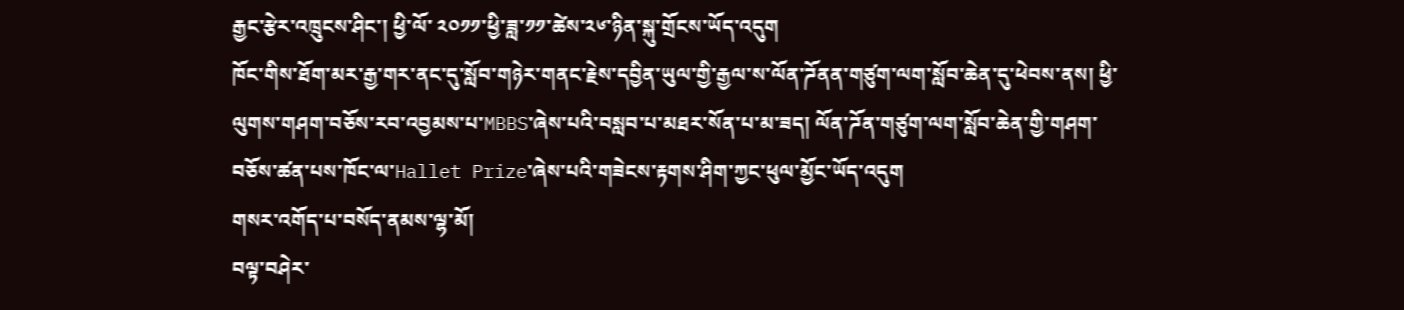རྒྱང་རྩེར་འཁྲུངས་ཤིང་། ཕྱི་ལོ་ ༢༠༡༡་ཕྱི་ཟླ་༡༡་ཚེས་༢༦་ཉིན་སྐུ་གྲོངས་ཡོད་འདུག
ཁོང་གིས་ཐོག་མར་རྒྱ་གར་ནང་དུ་སློབ་གཉེར་གནང་རྗེས་དབྱིན་ཡུལ་གྱི་རྒྱལ་ས་ལོན་ཌོནན་གཙུག་ལག་སློབ་ཆེན་དུ་ཕེབས་ནས། ཕྱི་ལུགས་གཤག་བཅོས་རབ་འབྱམས་པ་MBBS་ཞེས་པའི་བསླབ་པ་མཐར་སོན་པ་མ་ཟད། ལོན་ཌོན་གཙུག་ལག་སློབ་ཆེན་གྱི་གཤག་བཅོས་ཚན་པས་ཁོང་ལ་Hallet Prize་ཞེས་པའི་གཟེངས་རྟགས་ཤིག་ཀྱང་ཕུལ་མྱོང་ཡོད་འདུག
གསར་འགོད་པ་བསོད་ནམས་ལྷ་མོ།
བལྟ་བཤེར་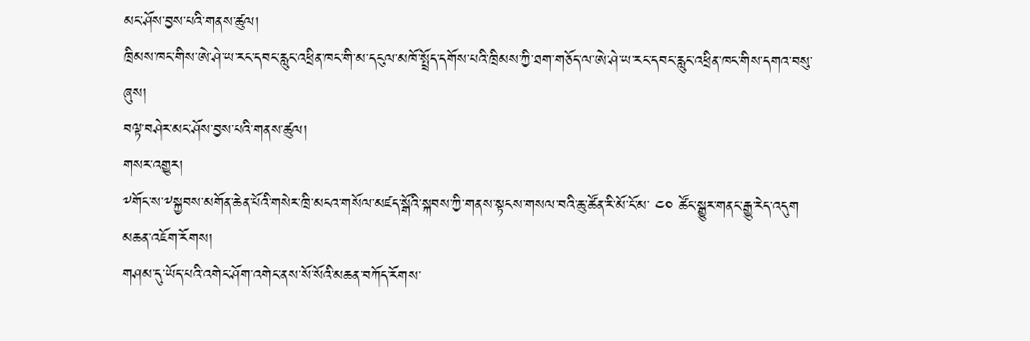མང་ཤོས་བྱས་པའི་གནས་ཚུལ།
ཁྲིམས་ཁང་གིས་ཨེ་ཤེ་ཡ་རང་དབང་རླུང་འཕྲིན་ཁང་གི་མ་དངུལ་མཁོ་སྤྲོད་དགོས་པའི་ཁྲིམས་ཀྱི་ཐག་གཅོད་ལ་ཨེ་ཤེ་ཡ་རང་དབང་རླུང་འཕྲིན་ཁང་གིས་དགའ་བསུ་ཞུས།
བལྟ་བཤེར་མང་ཤོས་བྱས་པའི་གནས་ཚུལ།
གསར་འགྱུར།
༸གོང་ས་༸སྐྱབས་མགོན་ཆེན་པོའི་གསེར་ཁྲི་མངའ་གསོལ་མཛད་སྒོའི་སྐབས་ཀྱི་གནས་སྟངས་གསལ་བའི་ཆུ་ཚོན་རི་མོ་ངོ་མ་ ༤༠ ཚོང་སྒྱུར་གནང་རྒྱུ་རེད་འདུག
མཆན་འཇོག་རོགས།
གཤམ་དུ་ཡོད་པའི་འགེང་ཤོག་འགེང་ནས་སོ་སོའི་མཆན་བཀོད་རོགས་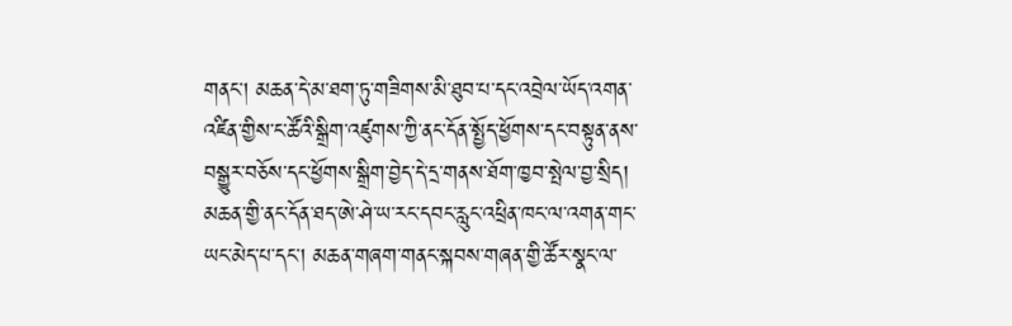གནང་། མཆན་དེ་མ་ཐག་ཏུ་གཟིགས་མི་ཐུབ་པ་དང་འབྲེལ་ཡོད་འགན་འཛིན་གྱིས་ང་ཚོའི་སྒྲིག་འཛུགས་ཀྱི་ནང་དོན་སྤྱོད་ཕྱོགས་དང་བསྟུན་ནས་བསྒྱུར་བཅོས་དང་ཕྱོགས་སྒྲིག་བྱེད་དེ་དྲ་གནས་ཐོག་ཁྱབ་སྤེལ་བྱ་སྲིད། མཆན་གྱི་ནང་དོན་ཐད་ཨེ་ཤེ་ཡ་རང་དབང་རླུང་འཕྲིན་ཁང་ལ་འགན་གང་ཡང་མེད་པ་དང་། མཆན་གཞག་གནང་སྐབས་གཞན་གྱི་ཚོར་སྣང་ལ་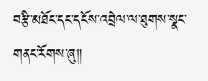བརྩི་མཐོང་དང་དངོས་འབྲེལ་ལ་ཐུགས་སྣང་གནང་རོགས་ཞུ༎